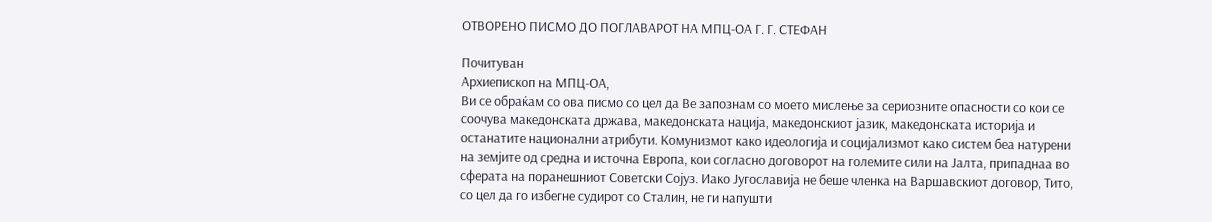ОТВОРЕНО ПИСМО ДО ПОГЛАВАРОТ НА МПЦ-ОА Г. Г. СТЕФАН

Почитуван
Архиепископ на МПЦ-ОА,
Ви се обраќам со ова писмо со цел да Ве запознам со моето мислење за сериозните опасности со кои се соочува македонската држава, македонската нација, македонскиот јазик, македонската историја и останатите национални атрибути. Комунизмот како идеологија и социјализмот како систем беа натурени на земјите од средна и источна Европа, кои согласно договорот на големите сили на Јалта, припаднаа во сферата на поранешниот Советски Сојуз. Иако Југославија не беше членка на Варшавскиот договор, Тито, со цел да го избегне судирот со Сталин, не ги напушти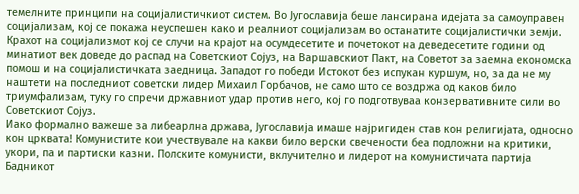темелните принципи на социјалистичкиот систем. Во Југославија беше лансирана идејата за самоуправен социјализам, кој се покажа неуспешен како и реалниот социјализам во останатите социјалистички земји. Крахот на социјализмот кој се случи на крајот на осумдесетите и почетокот на деведесетите години од минатиот век доведе до распад на Советскиот Сојуз, на Варшавскиот Пакт, на Советот за заемна економска помош и на социјалистичката заедница. Западот го победи Истокот без испукан куршум, но, за да не му наштети на последниот советски лидер Михаил Горбачов, не само што се воздржа од каков било триумфализам, туку го спречи државниот удар против него, кој го подготвуваа конзервативните сили во Советскиот Сојуз.
Иако формално важеше за либеарлна држава, Југославија имаше најригиден став кон религијата, односно кон црквата! Комунистите кои учествувале на какви било верски свечености беа подложни на критики, укори, па и партиски казни. Полските комунисти, вклучително и лидерот на комунистичата партија Бадникот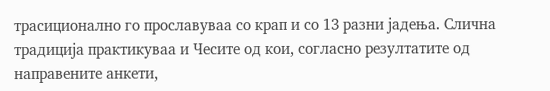трасиционално го прославуваа со крап и со 13 разни јадења. Слична традиција практикуваа и Чесите од кои, согласно резултатите од направените анкети,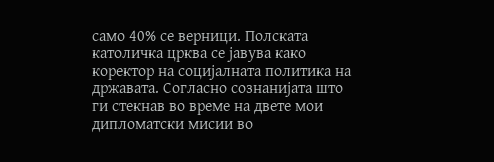само 40% се верници. Полската католичка црква се јавува како коректор на социјалната политика на државата. Согласно сознанијата што ги стекнав во време на двете мои дипломатски мисии во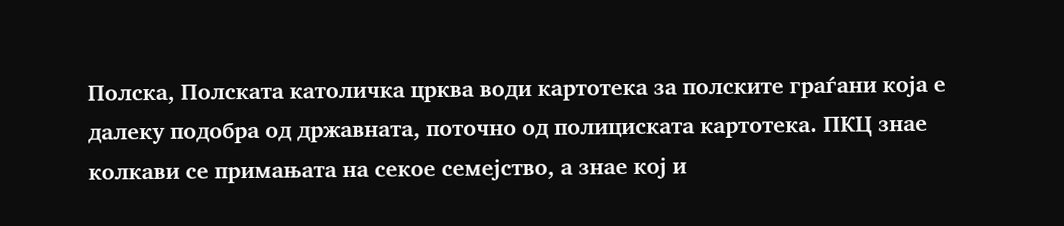Полска, Полската католичка црква води картотека за полските граѓани која е далеку подобра од државната, поточно од полициската картотека. ПКЦ знае колкави се примањата на секое семејство, а знае кој и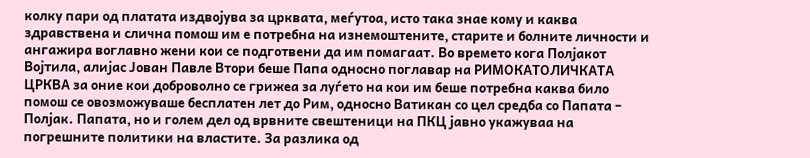колку пари од платата издвојува за црквата, меѓутоа, исто така знае кому и каква здравствена и слична помош им е потребна на изнемоштените, старите и болните личности и ангажира воглавно жени кои се подготвени да им помагаат. Во времето кога Полјакот Војтила, алијас Јован Павле Втори беше Папа односно поглавар на РИМОКАТОЛИЧКАТА ЦРКВА за оние кои доброволно се грижеа за луѓето на кои им беше потребна каква било помош се овозможуваше бесплатен лет до Рим, односно Ватикан со цел средба со Папата – Полјак. Папата, но и голем дел од врвните свештеници на ПКЦ јавно укажуваа на погрешните политики на властите. За разлика од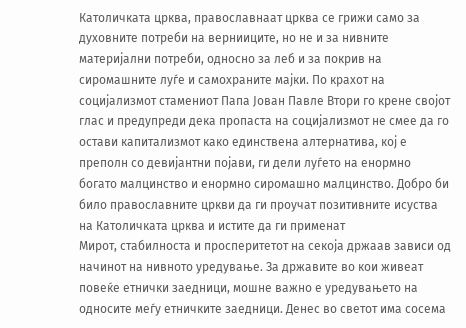Католичката црква, православнаат црква се грижи само за духовните потреби на вернииците, но не и за нивните материјални потреби, односно за леб и за покрив на сиромашните луѓе и самохраните мајки. По крахот на социјализмот стамениот Папа Јован Павле Втори го крене својот глас и предупреди дека пропаста на социјализмот не смее да го остави капитализмот како единствена алтернатива, кој е преполн со девијантни појави, ги дели луѓето на енормно богато малцинство и енормно сиромашно малцинство. Добро би било православните цркви да ги проучат позитивните исуства на Католичката црква и истите да ги применат
Мирот, стабилноста и просперитетот на секоја држаав зависи од начинот на нивното уредување. За државите во кои живеат повеќе етнички заедници, мошне важно е уредувањето на односите меѓу етничките заедници. Денес во светот има сосема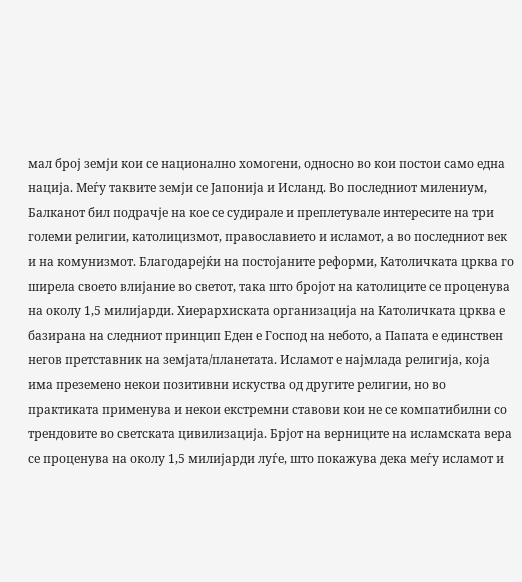мал број земји кои се национално хомогени, односно во кои постои само една нација. Меѓу таквите земји се Јапонија и Исланд. Во последниот милениум, Балканот бил подрачје на кое се судирале и преплетувале интересите на три големи религии, католицизмот, православието и исламот, а во последниот век и на комунизмот. Благодарејќи на постојаните реформи, Католичката црква го ширела своето влијание во светот, така што бројот на католиците се проценува на околу 1,5 милијарди. Хиерархиската организација на Католичката црква е базирана на следниот принцип Еден е Господ на небото, а Папата е единствен негов претставник на земјата/планетата. Исламот е најмлада религија, која има преземено некои позитивни искуства од другите религии, но во практиката применува и некои екстремни ставови кои не се компатибилни со трендовите во светската цивилизација. Брјот на верниците на исламската вера се проценува на околу 1,5 милијарди луѓе, што покажува дека меѓу исламот и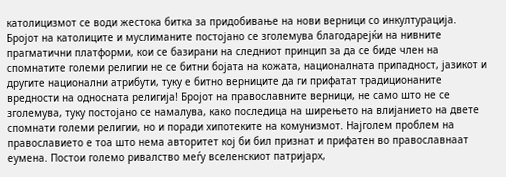католицизмот се води жестока битка за придобивање на нови верници со инкултурација. Бројот на католиците и муслиманите постојано се зголемува благодарејќи на нивните прагматични платформи, кои се базирани на следниот принцип за да се биде член на спомнатите големи религии не се битни бојата на кожата, националната припадност, јазикот и другите национални атрибути, туку е битно верниците да ги прифатат традиционаните вредности на односната религија! Бројот на православните верници, не само што не се зголемува, туку постојано се намалува, како последица на ширењето на влијанието на двете спомнати големи религии, но и поради хипотеките на комунизмот. Најголем проблем на православието е тоа што нема авторитет кој би бил признат и прифатен во православнаат еумена. Постои големо ривалство меѓу вселенскиот патријарх,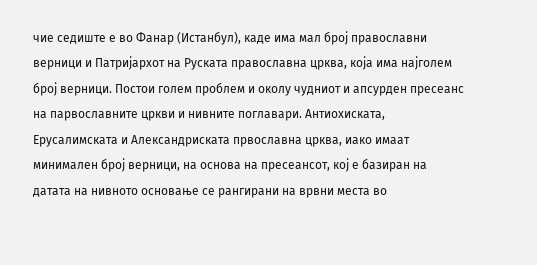чие седиште е во Фанар (Истанбул), каде има мал број православни верници и Патријархот на Руската православна црква, која има најголем број верници. Постои голем проблем и околу чудниот и апсурден пресеанс на парвославните цркви и нивните поглавари. Антиохиската, Ерусалимската и Александриската првославна црква, иако имаат минимален број верници, на основа на пресеансот, кој е базиран на датата на нивното основање се рангирани на врвни места во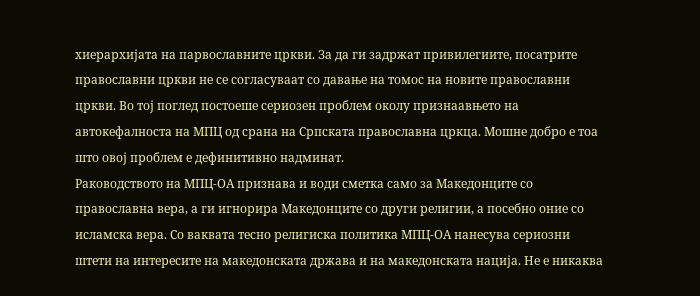хиерархијата на парвославните цркви. За да ги задржат привилегиите, посатрите православни цркви не се согласуваат со давање на томос на новите православни цркви. Во тој поглед постоеше сериозен проблем околу признаавњето на автокефалноста на МПЦ од срана на Српската православна цркца. Мошне добро е тоа што овој проблем е дефинитивно надминат.
Раководството на МПЦ-ОА признава и води сметка само за Македонците со православна вера, а ги игнорира Македонците со други религии, а посебно оние со исламска вера. Со ваквата тесно религиска политика МПЦ-ОА нанесува сериозни штети на интересите на македонската држава и на македонската нација. Не е никаква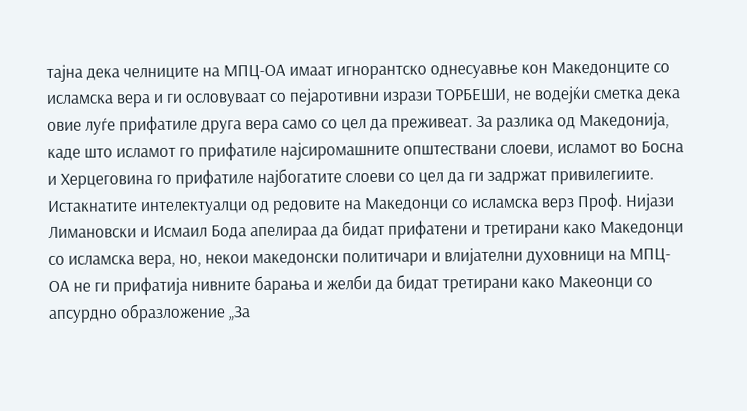тајна дека челниците на МПЦ-ОА имаат игнорантско однесуавње кон Македонците со исламска вера и ги ословуваат со пејаротивни изрази ТОРБЕШИ, не водејќи сметка дека овие луѓе прифатиле друга вера само со цел да преживеат. За разлика од Македонија, каде што исламот го прифатиле најсиромашните општествани слоеви, исламот во Босна и Херцеговина го прифатиле најбогатите слоеви со цел да ги задржат привилегиите. Истакнатите интелектуалци од редовите на Македонци со исламска верз Проф. Нијази Лимановски и Исмаил Бода апелираа да бидат прифатени и третирани како Македонци со исламска вера, но, некои македонски политичари и влијателни духовници на МПЦ-ОА не ги прифатија нивните барања и желби да бидат третирани како Макеонци со апсурдно образложение „За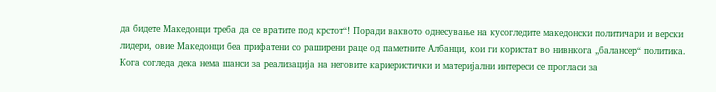да бидете Македонци треба да се вратите под крстот“! Поради ваквото однесување на кусогледите македонски политичари и верски лидери, овие Македонци беа прифатени со раширени раце од паметните Албанци, кои ги користат во нивнкога „балансер“ политика. Кога согледа дека нема шанси за реализација на неговите кариеристички и материјални интереси се прогласи за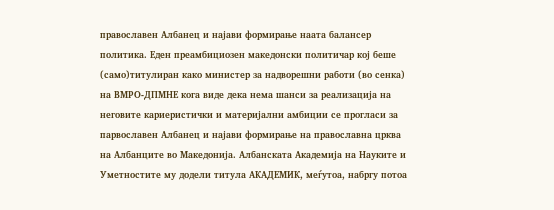православен Албанец и најави формирање наата балансер политика. Еден преамбициозен македонски политичар кој беше (само)титулиран како министер за надворешни работи (во сенка) на ВМРО-ДПМНЕ кога виде дека нема шанси за реализација на неговите кариеристички и материјални амбиции се прогласи за парвославен Албанец и најави формирање на православна црква на Албанците во Македонија. Албанската Академија на Науките и Уметностите му додели титула АКАДЕМИК, меѓутоа, набргу потоа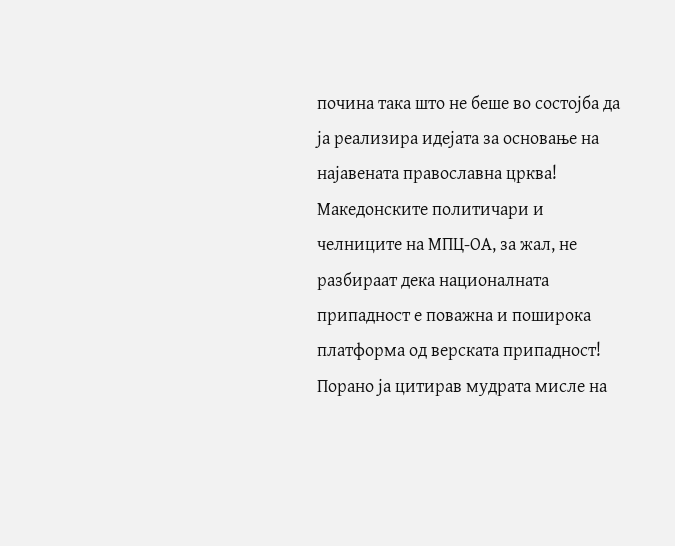почина така што не беше во состојба да ја реализира идејата за основање на најавената православна црква! Македонските политичари и челниците на МПЦ-ОА, за жал, не разбираат дека националната припадност е поважна и поширока платформа од верската припадност! Порано ја цитирав мудрата мисле на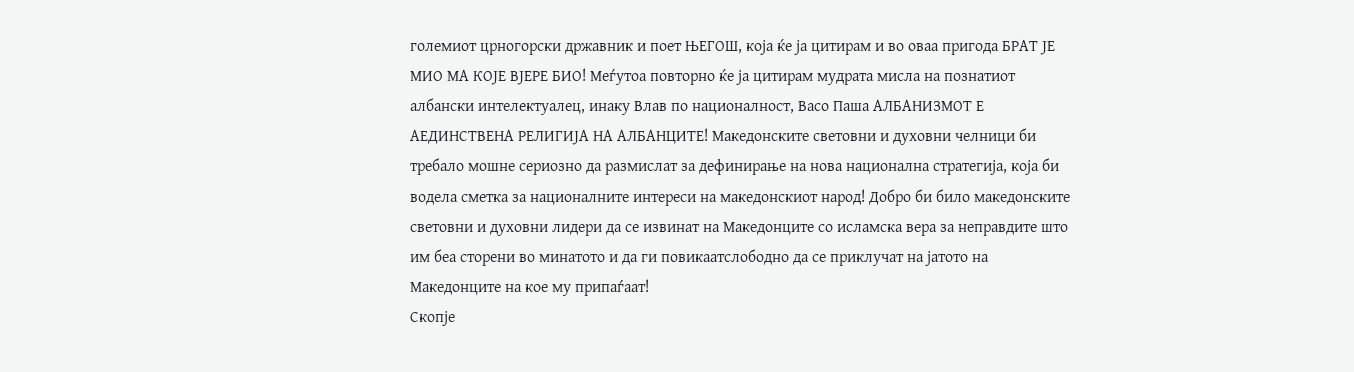големиот црногорски државник и поет ЊЕГОШ, која ќе ја цитирам и во оваа пригода БРАТ ЈЕ МИО МА КОЈЕ ВЈЕРЕ БИО! Меѓутоа повторно ќе ја цитирам мудрата мисла на познатиот албански интелектуалец, инаку Влав по националност, Васо Паша АЛБАНИЗМОТ Е АЕДИНСТВЕНА РЕЛИГИЈА НА АЛБАНЦИТЕ! Македонските световни и духовни челници би требало мошне сериозно да размислат за дефинирање на нова национална стратегија, која би водела сметка за националните интереси на македонскиот народ! Добро би било македонските световни и духовни лидери да се извинат на Македонците со исламска вера за неправдите што им беа сторени во минатото и да ги повикаатслободно да се приклучат на јатото на Македонците на кое му припаѓаат!
Скопје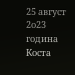25 август 2о23 година
Коста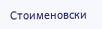Стоименовски